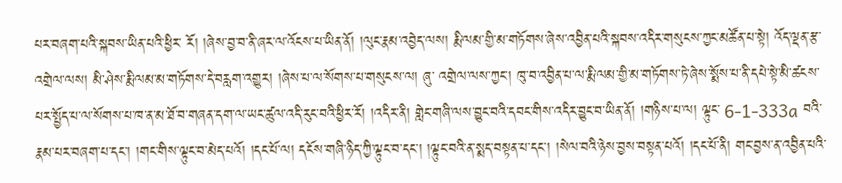པར་བཞག་པའི་སྐབས་ཡིན་པའི་ཕྱིར་ རོ། །ཞེས་བྱ་བ་ནི་ཞར་ལ་འོངས་པ་ཡིན་ནོ། །ལུང་རྣམ་འབྱེད་ལས། རྨི་ལམ་གྱི་མ་གཏོགས་ཞེས་འབྱིན་པའི་སྐབས་འདིར་གསུངས་ཀྱང་མཚོན་པ་སྟེ། འོད་ལྡན་རྩ་འགྲེལ་ལས། མི་ཤེས་རྨི་ལམ་མ་གཏོགས་དེ་བརླག་འགྱུར། །ཞེས་པ་ལ་སོགས་པ་གསུངས་ལ། ཞུ་ འགྲེལ་ལས་ཀྱང་། ཁུ་བ་འབྱིན་པ་ལ་རྨི་ལམ་གྱི་མ་གཏོགས་ཏེ་ཞེས་སྨོས་པ་ནི་དཔེ་སྟེ་མི་ཚངས་པར་སྤྱོད་པ་ལ་སོགས་པ་ཁ་ན་མ་ཐོ་བ་གཞན་དག་ལ་ཡང་ཚུལ་འདི་རུང་བའི་ཕྱིར་རོ། །འདིར་ནི། གླེང་གཞི་ལས་བྱུང་བའི་དབང་གིས་འདིར་བྱུང་བ་ཡིན་ནོ། །གཉིས་པ་ལ། ལྟུང་ 6-1-333a བའི་རྣམ་པར་བཞག་པ་དང་། །གང་གིས་ལྟུང་བ་མེད་པའོ། །དང་པོ་ལ། དངོས་གཞི་ཉིད་ཀྱི་ལྟུང་བ་དང་། །ལྟུང་བའི་ན་སྨད་བསྟན་པ་དང་། །སེལ་བའི་ཉེས་བྱས་བསྟན་པའོ། །དང་པོ་ནི། གང་བྱས་ན་འབྱིན་པའི་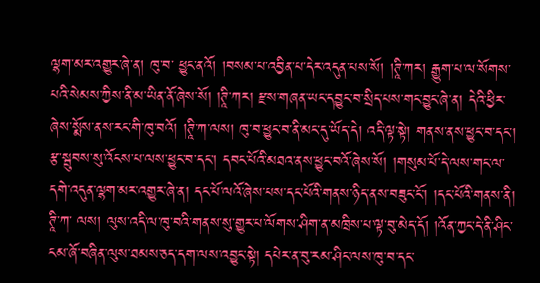ལྷག་མར་འགྱུར་ཞེ་ན། ཁུ་བ་ ཕྱུང་ནའོ། །བསམ་པ་འབྱིན་པ་དེར་འདུན་པས་སོ། །ཊཱི་ཀར། རྒྱུག་པ་ལ་སོགས་པའི་སེམས་ཀྱིས་ནི་མ་ཡིན་ནོ་ཞེས་སོ། །ཊཱི་ཀར། རྫས་གཞན་ཡང་དབྱུང་བ་སྲིད་པས་གང་བྱུང་ཞེ་ན། དེའི་ཕྱིར་ཞེས་སྨོས་ནས་རང་གི་ཁུ་བའོ། །ཊཱི་ཀ་ལས། ཁུ་བ་ཕྱུང་བ་ནི་མང་དུ་ཡོད་དེ། འདི་ལྟ་སྟེ། གནས་ནས་ཕྱུང་བ་དང་། རྩ་སྦུབས་སུ་འོངས་པ་ལས་ཕྱུང་བ་དང་། དབང་པོའི་མཐའ་ནས་ཕྱུང་བའོ་ཞེས་སོ། །གསུམ་པོ་དེ་ལས་གང་ལ་དགེ་འདུན་ལྷག་མར་འགྱུར་ཞེ་ན། དང་པོ་ལའོ་ཞེས་པས་དང་པོའི་གནས་ཉིད་ནས་བཟུང་ངོ་། །དང་པོའི་གནས་ནི། ཊཱི་ཀ་ ལས། ལུས་འདི་ལ་ཁུ་བའི་གནས་སུ་གྱུར་པ་ལོགས་ཤིག་ན་མཁྲིས་པ་ལྟ་བུ་མེད་དོ། །འོན་ཀྱང་དེ་ནི་ཤིང་ངམ་ཞོ་བཞིན་ལུས་ཐམས་ཅད་དག་ལས་འབྱུང་སྟེ། དཔེར་ན་བུ་རམ་ཤིང་ལས་ཁུ་བ་དང་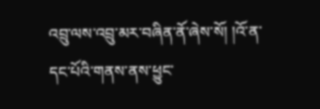འབྲུ་ལས་འབྲུ་མར་བཞིན་ནོ་ཞེས་སོ། །འོ་ན་དང་པོའི་གནས་ནས་ཕྱུང་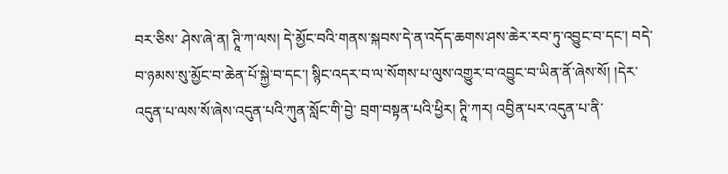བར་ཅིས་ ཤེས་ཞེ་ན། ཊཱི་ཀ་ལས། དེ་མྱོང་བའི་གནས་སྐབས་དེ་ན་འདོད་ཆགས་ཤས་ཆེར་རབ་ཏུ་འབྱུང་བ་དང་། བདེ་བ་ཉམས་སུ་མྱོང་བ་ཆེན་པོ་སྐྱེ་བ་དང་། སྙིང་འདར་བ་ལ་སོགས་པ་ལུས་འགྱུར་བ་འབྱུང་བ་ཡིན་ནོ་ཞེས་སོ། །དེར་འདུན་པ་ལས་སོ་ཞེས་འདུན་པའི་ཀུན་སློང་གི་བྱེ་ བྲག་བསྟན་པའི་ཕྱིར། ཊཱི་ཀར། འབྱིན་པར་འདུན་པ་ནི་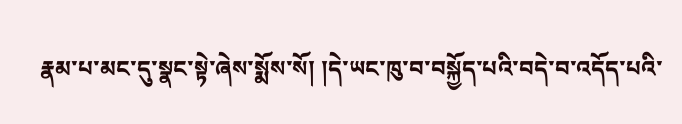རྣམ་པ་མང་དུ་སྣང་སྟེ་ཞེས་སྨོས་སོ། །དེ་ཡང་ཁུ་བ་བསྐྱོད་པའི་བདེ་བ་འདོད་པའི་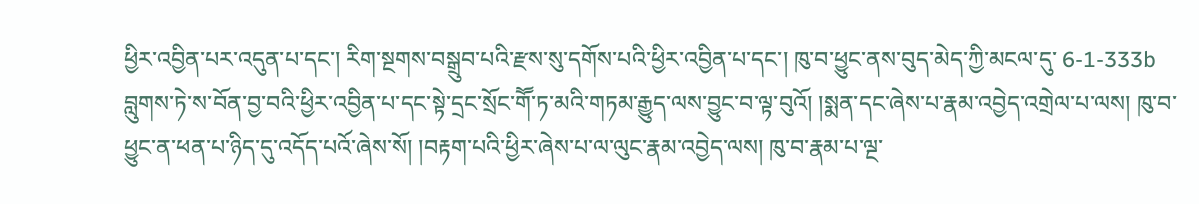ཕྱིར་འབྱིན་པར་འདུན་པ་དང་། རིག་སྔགས་བསྒྲུབ་པའི་རྫས་སུ་དགོས་པའི་ཕྱིར་འབྱིན་པ་དང་། ཁུ་བ་ཕྱུང་ནས་བུད་མེད་ཀྱི་མངལ་དུ་ 6-1-333b བླུགས་ཏེ་ས་བོན་བྱ་བའི་ཕྱིར་འབྱིན་པ་དང་སྟེ་དྲང་སྲོང་གཽ་ཏ་མའི་གཏམ་རྒྱུད་ལས་བྱུང་བ་ལྟ་བུའོ། །སྨན་དང་ཞེས་པ་རྣམ་འབྱེད་འགྲེལ་པ་ལས། ཁུ་བ་ཕྱུང་ན་ཕན་པ་ཉིད་དུ་འདོད་པའོ་ཞེས་སོ། །བརྟག་པའི་ཕྱིར་ཞེས་པ་ལ་ལུང་རྣམ་འབྱེད་ལས། ཁུ་བ་རྣམ་པ་ལྔ་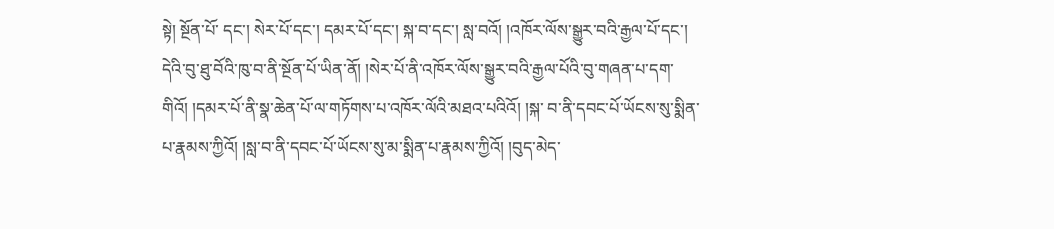སྟེ། སྔོན་པོ་ དང་། སེར་པོ་དང་། དམར་པོ་དང་། སྐ་བ་དང་། སླ་བའོ། །འཁོར་ལོས་སྒྱུར་བའི་རྒྱལ་པོ་དང་། དེའི་བུ་ཐུ་བོའི་ཁུ་བ་ནི་སྔོན་པོ་ཡིན་ནོ། །སེར་པོ་ནི་འཁོར་ལོས་སྒྱུར་བའི་རྒྱལ་པོའི་བུ་གཞན་པ་དག་གིའོ། །དམར་པོ་ནི་སྣ་ཆེན་པོ་ལ་གཏོགས་པ་འཁོར་ལོའི་མཐའ་པའིའོ། །སྐ་ བ་ནི་དབང་པོ་ཡོངས་སུ་སྨིན་པ་རྣམས་ཀྱིའོ། །སླ་བ་ནི་དབང་པོ་ཡོངས་སུ་མ་སྨིན་པ་རྣམས་ཀྱིའོ། །བུད་མེད་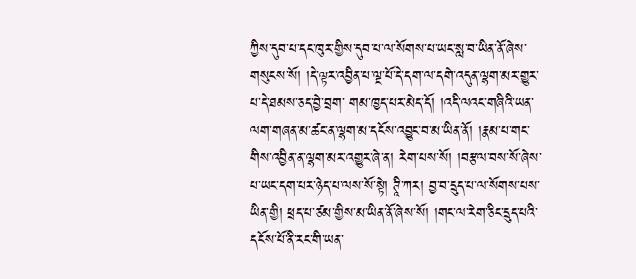ཀྱིས་དུབ་པ་དང་ཁུར་གྱིས་དུབ་པ་ལ་སོགས་པ་ཡང་སླ་བ་ཡིན་ནོ་ཞེས་གསུངས་སོ། །དེ་ལྟར་འབྱིན་པ་ལྔ་པོ་དེ་དག་ལ་དགེ་འདུན་ལྷག་མར་གྱུར་པ་དེ་ཐམས་ཅད་བྱེ་བྲག་ གམ་ཁྱད་པར་མེད་དོ། །འདི་ལའང་གཞིའི་ཡན་ལག་གཞན་མ་ཚང་ན་ལྷག་མ་དངོས་འབྱུང་བ་མ་ཡིན་ནོ། །རྣམ་པ་གང་གིས་འབྱིན་ན་ལྷག་མར་འགྱུར་ཞེ་ན། རེག་པས་སོ། །བརྩལ་བས་སོ་ཞེས་པ་ཡང་དག་པར་ཉེད་པ་ལས་སོ་སྟེ། ཊཱི་ཀར། བྱ་བ་དྲུད་པ་ལ་སོགས་པས་ ཡིན་གྱི། ཕྲད་པ་ཙམ་གྱིས་མ་ཡིན་ནོ་ཞེས་སོ། །གང་ལ་རེག་ཅིང་དྲུད་པའི་དངོས་པོ་ནི་རང་གི་ཡན་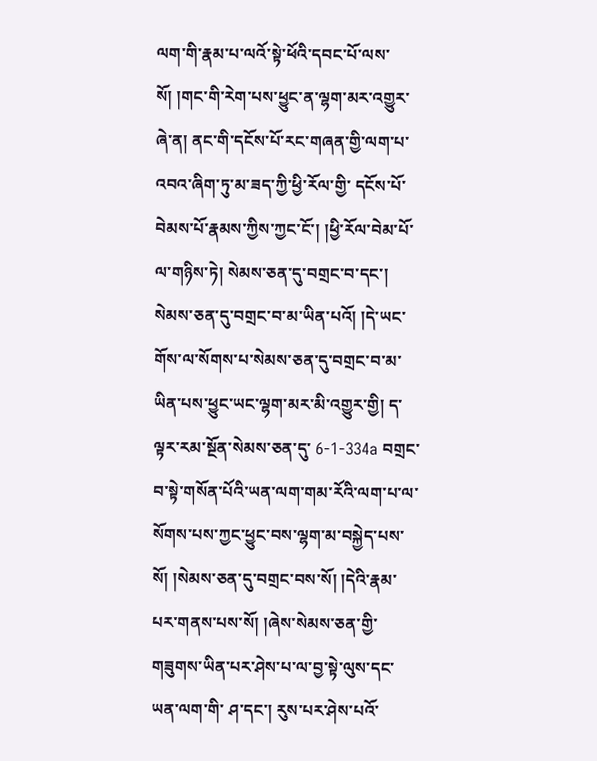ལག་གི་རྣམ་པ་ལའོ་སྟེ་ཕོའི་དབང་པོ་ལས་སོ། །གང་གི་རེག་པས་ཕྱུང་ན་ལྷག་མར་འགྱུར་ཞེ་ན། ནང་གི་དངོས་པོ་རང་གཞན་གྱི་ལག་པ་འབའ་ཞིག་ཏུ་མ་ཟད་ཀྱི་ཕྱི་རོལ་གྱི་ དངོས་པོ་བེམས་པོ་རྣམས་ཀྱིས་ཀྱང་ངོ་། །ཕྱི་རོལ་བེམ་པོ་ལ་གཉིས་ཏེ། སེམས་ཅན་དུ་བགྲང་བ་དང་། སེམས་ཅན་དུ་བགྲང་བ་མ་ཡིན་པའོ། །དེ་ཡང་གོས་ལ་སོགས་པ་སེམས་ཅན་དུ་བགྲང་བ་མ་ཡིན་པས་ཕྱུང་ཡང་ལྷག་མར་མི་འགྱུར་གྱི། ད་ལྟར་རམ་སྔོན་སེམས་ཅན་དུ་ 6-1-334a བགྲང་བ་སྟེ་གསོན་པོའི་ཡན་ལག་གམ་རོའི་ལག་པ་ལ་སོགས་པས་ཀྱང་ཕྱུང་བས་ལྷག་མ་བསྐྱེད་པས་སོ། །སེམས་ཅན་དུ་བགྲང་བས་སོ། །དེའི་རྣམ་པར་གནས་པས་སོ། །ཞེས་སེམས་ཅན་གྱི་གཟུགས་ཡིན་པར་ཤེས་པ་ལ་བྱ་སྟེ་ལུས་དང་ཡན་ལག་གི་ ཤ་དང་། རུས་པར་ཤེས་པའོ་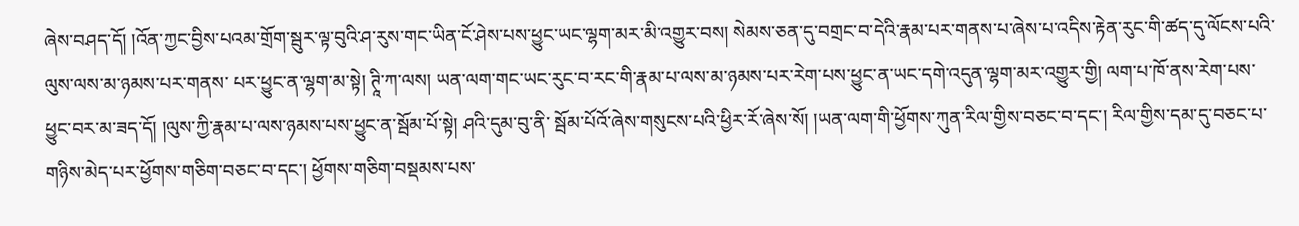ཞེས་བཤད་དོ། །འོན་ཀྱང་བྱིས་པའམ་གྲོག་སྦུར་ལྟ་བུའི་ཤ་རུས་གང་ཡིན་ངོ་ཤེས་པས་ཕྱུང་ཡང་ལྷག་མར་མི་འགྱུར་བས། སེམས་ཅན་དུ་བགྲང་བ་དེའི་རྣམ་པར་གནས་པ་ཞེས་པ་འདིས་རྟེན་རུང་གི་ཚད་དུ་ལོངས་པའི་ལུས་ལས་མ་ཉམས་པར་གནས་ པར་ཕྱུང་ན་ལྷག་མ་སྟེ། ཊཱི་ཀ་ལས། ཡན་ལག་གང་ཡང་རུང་བ་རང་གི་རྣམ་པ་ལས་མ་ཉམས་པར་རེག་པས་ཕྱུང་ན་ཡང་དགེ་འདུན་ལྷག་མར་འགྱུར་གྱི། ལག་པ་ཁོ་ནས་རེག་པས་ཕྱུང་བར་མ་ཟད་དོ། །ལུས་ཀྱི་རྣམ་པ་ལས་ཉམས་པས་ཕྱུང་ན་སྦོམ་པོ་སྟེ། ཤའི་དུམ་བུ་ནི་ སྦོམ་པོའོ་ཞེས་གསུངས་པའི་ཕྱིར་རོ་ཞེས་སོ། །ཡན་ལག་གི་ཕྱོགས་ཀུན་རིལ་གྱིས་བཅང་བ་དང་། རིལ་གྱིས་དམ་དུ་བཅང་པ་གཉིས་མེད་པར་ཕྱོགས་གཅིག་བཅང་བ་དང་། ཕྱོགས་གཅིག་བསྡམས་པས་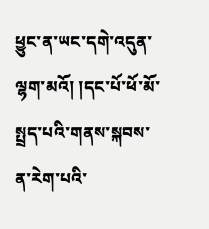ཕྱུང་ན་ཡང་དགེ་འདུན་ལྷག་མའོ། །དང་པོ་ཕོ་མོ་སྤྲད་པའི་གནས་སྐབས་ ན་རེག་པའི་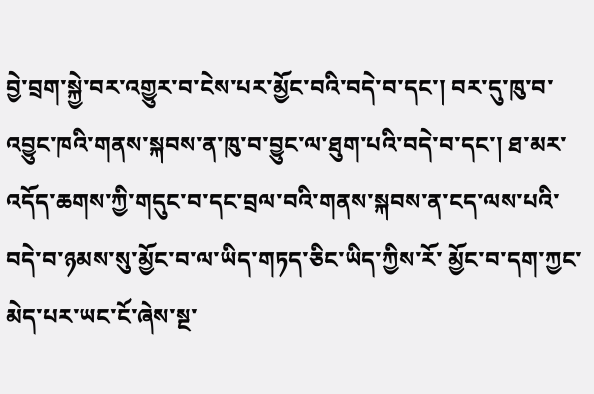བྱེ་བྲག་སྐྱེ་བར་འགྱུར་བ་ངེས་པར་མྱོང་བའི་བདེ་བ་དང་། བར་དུ་ཁུ་བ་འབྱུང་ཁའི་གནས་སྐབས་ན་ཁུ་བ་བྱུང་ལ་ཐུག་པའི་བདེ་བ་དང་། ཐ་མར་འདོད་ཆགས་ཀྱི་གདུང་བ་དང་བྲལ་བའི་གནས་སྐབས་ན་ངད་ལས་པའི་བདེ་བ་ཉམས་སུ་མྱོང་བ་ལ་ཡིད་གཏད་ཅིང་ཡིད་ཀྱིས་རོ་ མྱོང་བ་དག་ཀྱང་མེད་པར་ཡང་ངོ་ཞེས་སྔ་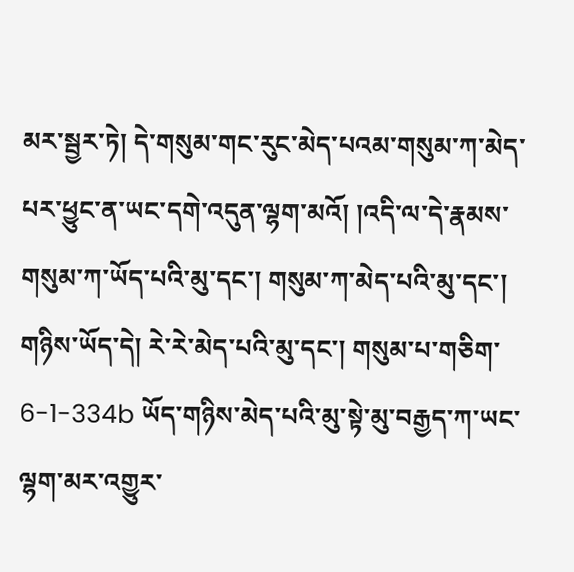མར་སྦྱར་ཏེ། དེ་གསུམ་གང་རུང་མེད་པའམ་གསུམ་ཀ་མེད་པར་ཕྱུང་ན་ཡང་དགེ་འདུན་ལྷག་མའོ། །འདི་ལ་དེ་རྣམས་གསུམ་ཀ་ཡོད་པའི་མུ་དང་། གསུམ་ཀ་མེད་པའི་མུ་དང་། གཉིས་ཡོད་དེ། རེ་རེ་མེད་པའི་མུ་དང་། གསུམ་པ་གཅིག་ 6-1-334b ཡོད་གཉིས་མེད་པའི་མུ་སྟེ་མུ་བརྒྱད་ཀ་ཡང་ལྷག་མར་འགྱུར་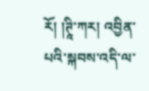རོ། །ཊཱི་ཀར། འབྱིན་པའི་སྐབས་འདི་ལ་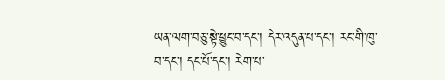ཡན་ལག་བཅུ་སྟེ་ཕྱུང་བ་དང་། དེར་འདུན་པ་དང་། རང་གི་ཁུ་བ་དང་། དང་པོ་དང་། རེག་པ་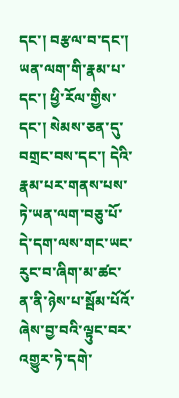དང་། བརྩལ་བ་དང་། ཡན་ལག་གི་རྣམ་པ་དང་། ཕྱི་རོལ་གྱིས་དང་། སེམས་ཅན་དུ་བགྲང་བས་དང་། དེའི་རྣམ་པར་གནས་པས་ཏེ་ཡན་ལག་བཅུ་པོ་དེ་དག་ལས་གང་ཡང་རུང་བ་ཞིག་མ་ཚང་ན་ནི་ཉེས་པ་སྦོམ་པོའོ་ཞེས་བྱ་བའི་ལྟུང་བར་འགྱུར་ཏེ་དགེ་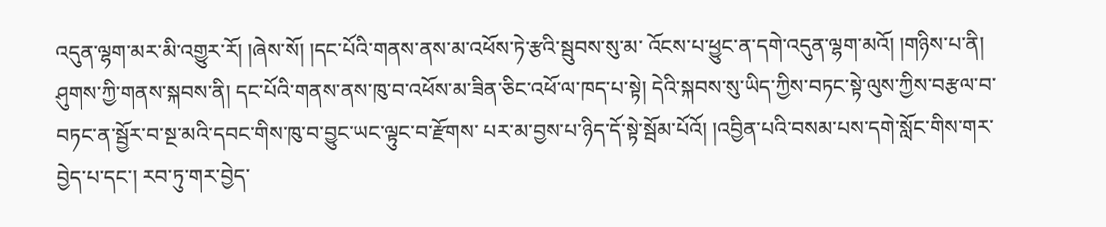འདུན་ལྷག་མར་མི་འགྱུར་རོ། །ཞེས་སོ། །དང་པོའི་གནས་ནས་མ་འཕོས་ཏེ་རྩའི་སྦུབས་སུ་མ་ འོངས་པ་ཕྱུང་ན་དགེ་འདུན་ལྷག་མའོ། །གཉིས་པ་ནི། ཤུགས་ཀྱི་གནས་སྐབས་ནི། དང་པོའི་གནས་ནས་ཁུ་བ་འཕོས་མ་ཟིན་ཅིང་འཕོ་ལ་ཁད་པ་སྟེ། དེའི་སྐབས་སུ་ཡིད་ཀྱིས་བཏང་སྟེ་ལུས་ཀྱིས་བརྩལ་བ་བཏང་ན་སྦྱོར་བ་སྔ་མའི་དབང་གིས་ཁུ་བ་བྱུང་ཡང་ལྟུང་བ་རྫོགས་ པར་མ་བྱས་པ་ཉིད་དོ་སྟེ་སྦོམ་པོའོ། །འབྱིན་པའི་བསམ་པས་དགེ་སློང་གིས་གར་བྱེད་པ་དང་། རབ་ཏུ་གར་བྱེད་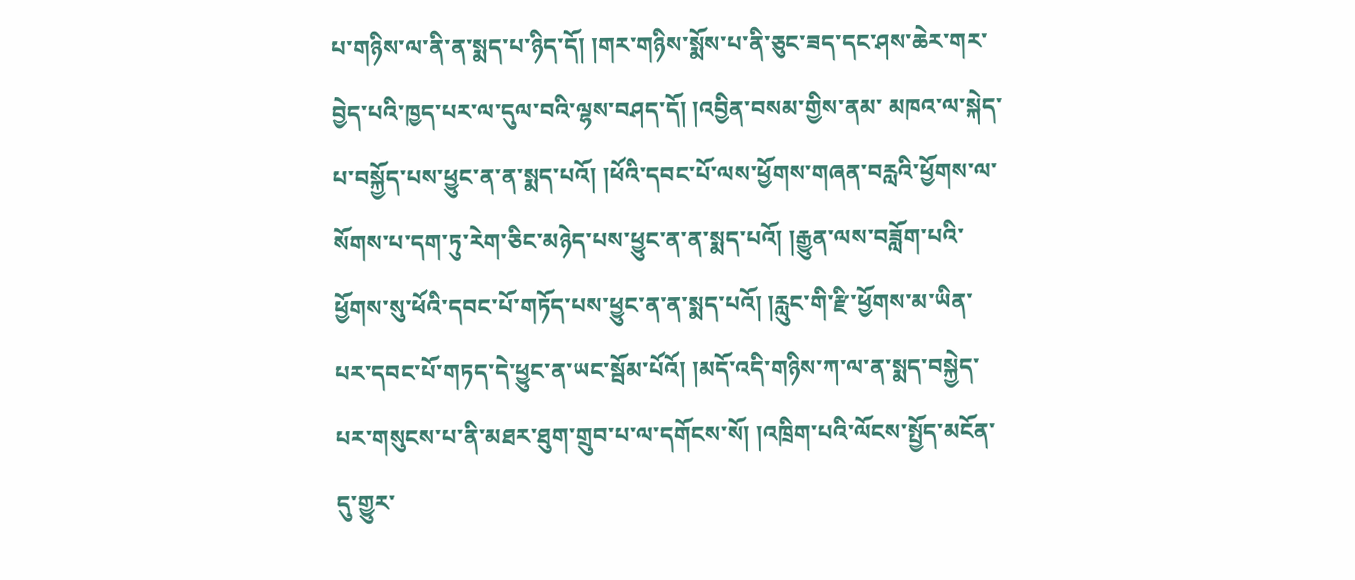པ་གཉིས་ལ་ནི་ན་སྨད་པ་ཉིད་དོ། །གར་གཉིས་སྨོས་པ་ནི་ཅུང་ཟད་དང་ཤས་ཆེར་གར་བྱེད་པའི་ཁྱད་པར་ལ་དུལ་བའི་ལྷས་བཤད་དོ། །འབྱིན་བསམ་གྱིས་ནམ་ མཁའ་ལ་སྐེད་པ་བསྐྱོད་པས་ཕྱུང་ན་ན་སྨད་པའོ། །ཕོའི་དབང་པོ་ལས་ཕྱོགས་གཞན་བརླའི་ཕྱོགས་ལ་སོགས་པ་དག་ཏུ་རེག་ཅིང་མཉེད་པས་ཕྱུང་ན་ན་སྨད་པའོ། །རྒྱུན་ལས་བཟློག་པའི་ཕྱོགས་སུ་ཕོའི་དབང་པོ་གཏོད་པས་ཕྱུང་ན་ན་སྨད་པའོ། །རླུང་གི་རྫི་ཕྱོགས་མ་ཡིན་ པར་དབང་པོ་གཏད་དེ་ཕྱུང་ན་ཡང་སྦོམ་པོའོ། །མདོ་འདི་གཉིས་ཀ་ལ་ན་སྨད་བསྐྱེད་པར་གསུངས་པ་ནི་མཐར་ཐུག་གྲུབ་པ་ལ་དགོངས་སོ། །འཁྲིག་པའི་ལོངས་སྤྱོད་མངོན་དུ་གྱུར་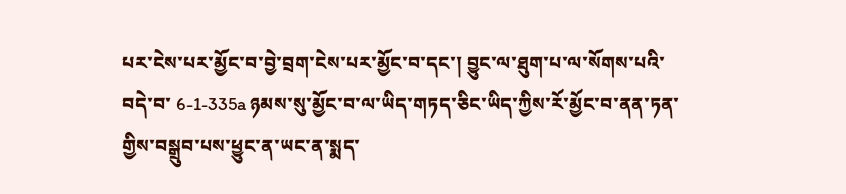པར་ངེས་པར་མྱོང་བ་བྱེ་བྲག་ངེས་པར་མྱོང་བ་དང་། བྱུང་ལ་ཐུག་པ་ལ་སོགས་པའི་བདེ་བ་ 6-1-335a ཉམས་སུ་མྱོང་བ་ལ་ཡིད་གཏད་ཅིང་ཡིད་ཀྱིས་རོ་མྱོང་བ་ནན་ཏན་གྱིས་བསྒྲུབ་པས་ཕྱུང་ན་ཡང་ན་སྨད་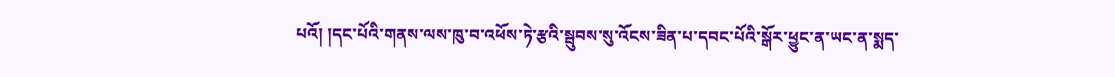པའོ། །དང་པོའི་གནས་ལས་ཁུ་བ་འཕོས་ཏེ་རྩའི་སྦུབས་སུ་འོངས་ཟིན་པ་དབང་པོའི་སྒོར་ཕྱུང་ན་ཡང་ན་སྨད་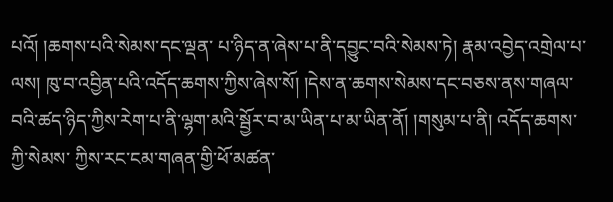པའོ། །ཆགས་པའི་སེམས་དང་ལྡན་ པ་ཉིད་ན་ཞེས་པ་ནི་དབྱུང་བའི་སེམས་ཏེ། རྣམ་འབྱེད་འགྲེལ་པ་ལས། ཁུ་བ་འབྱིན་པའི་འདོད་ཆགས་ཀྱིས་ཞེས་སོ། །དེས་ན་ཆགས་སེམས་དང་བཅས་ནས་གཞལ་བའི་ཚད་ཉིད་ཀྱིས་རེག་པ་ནི་ལྷག་མའི་སྦྱོར་བ་མ་ཡིན་པ་མ་ཡིན་ནོ། །གསུམ་པ་ནི། འདོད་ཆགས་ཀྱི་སེམས་ ཀྱིས་རང་ངམ་གཞན་གྱི་ཕོ་མཚན་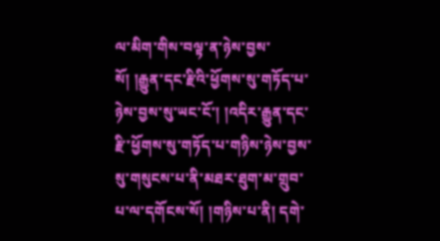ལ་མིག་གིས་བལྟ་ན་ཉེས་བྱས་སོ། །རྒྱུན་དང་རྫིའི་ཕྱོགས་སུ་གཏོད་པ་ཉེས་བྱས་སུ་ཡང་ངོ་། །འདིར་རྒྱུན་དང་རྫི་ཕྱོགས་སུ་གཏོད་པ་གཉིས་ཉེས་བྱས་སུ་གསུངས་པ་ནི་མཐར་ཐུག་མ་གྲུབ་པ་ལ་དགོངས་སོ། །གཉིས་པ་ནི། དགེ་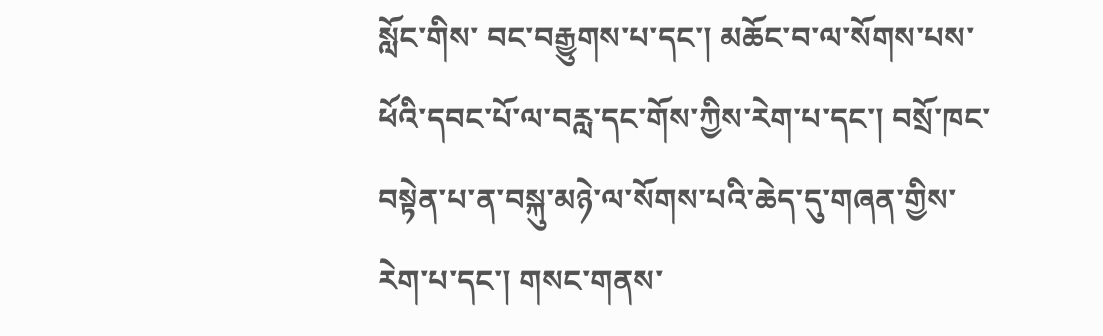སློང་གིས་ བང་བརྒྱུགས་པ་དང་། མཆོང་བ་ལ་སོགས་པས་ཕོའི་དབང་པོ་ལ་བརླ་དང་གོས་ཀྱིས་རེག་པ་དང་། བསྲོ་ཁང་བསྟེན་པ་ན་བསྐུ་མཉེ་ལ་སོགས་པའི་ཆེད་དུ་གཞན་གྱིས་རེག་པ་དང་། གསང་གནས་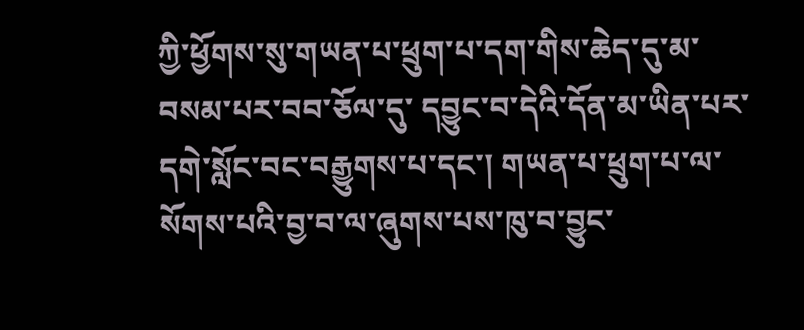ཀྱི་ཕྱོགས་སུ་གཡན་པ་ཕྲུག་པ་དག་གིས་ཆེད་དུ་མ་བསམ་པར་བབ་ཅོལ་དུ་ དབྱུང་བ་དེའི་དོན་མ་ཡིན་པར་དགེ་སློང་བང་བརྒྱུགས་པ་དང་། གཡན་པ་ཕྲུག་པ་ལ་སོགས་པའི་བྱ་བ་ལ་ཞུགས་པས་ཁུ་བ་བྱུང་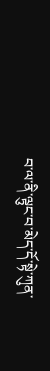བ་ལ་ནི་ལྟུང་བ་མེད་དོ་སྟེ་ཀུན་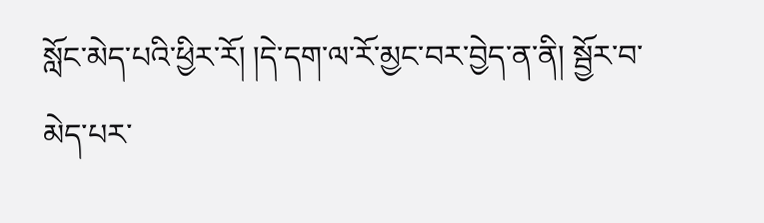སློང་མེད་པའི་ཕྱིར་རོ། །དེ་དག་ལ་རོ་མྱང་བར་བྱེད་ན་ནི། སྦྱོར་བ་མེད་པར་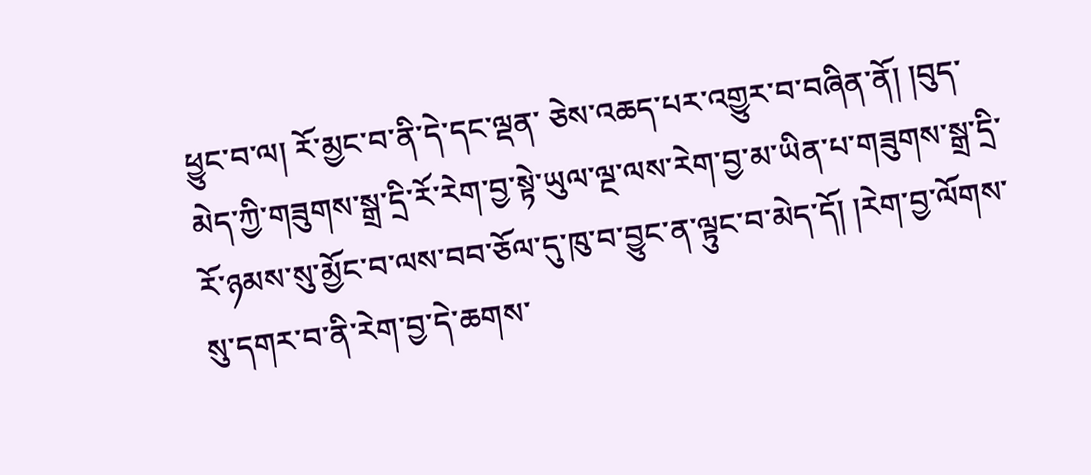ཕྱུང་བ་ལ། རོ་མྱང་བ་ནི་དེ་དང་ལྡན་ ཅེས་འཆད་པར་འགྱུར་བ་བཞིན་ནོ། །བུད་མེད་ཀྱི་གཟུགས་སྒྲ་དྲི་རོ་རེག་བྱ་སྟེ་ཡུལ་ལྔ་ལས་རེག་བྱ་མ་ཡིན་པ་གཟུགས་སྒྲ་དྲི་རོ་ཉམས་སུ་མྱོང་བ་ལས་བབ་ཅོལ་དུ་ཁུ་བ་བྱུང་ན་ལྟུང་བ་མེད་དོ། །རེག་བྱ་ལོགས་སུ་དགར་བ་ནི་རེག་བྱ་དེ་ཆགས་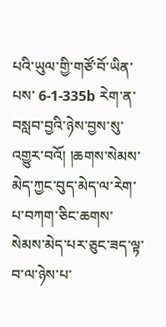པའི་ཡུལ་གྱི་གཙོ་བོ་ཡིན་པས་ 6-1-335b རེག་ན་བསླབ་བྱའི་ཉེས་བྱས་སུ་འགྱུར་བའོ། །ཆགས་སེམས་མེད་ཀྱང་བུད་མེད་ལ་རེག་པ་བཀག་ཅིང་ཆགས་སེམས་མེད་པར་ཅུང་ཟད་ལྟ་བ་ལ་ཉེས་པ་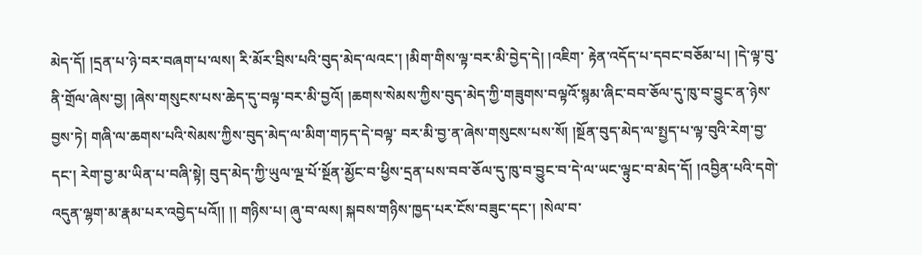མེད་དོ། །དྲན་པ་ཉེ་བར་བཞག་པ་ལས། རི་མོར་བྲིས་པའི་བུད་མེད་ལའང་། །མིག་གིས་ལྟ་བར་མི་བྱེད་དེ། །འཇིག་ རྟེན་འདོད་པ་དབང་བཅོམ་པ། །དེ་ལྟ་བུ་ནི་གྲོལ་ཞེས་བྱ། །ཞེས་གསུངས་པས་ཆེད་དུ་བལྟ་བར་མི་བྱའོ། །ཆགས་སེམས་ཀྱིས་བུད་མེད་ཀྱི་གཟུགས་བལྟའོ་སྙམ་ཞིང་བབ་ཅོལ་དུ་ཁུ་བ་བྱུང་ན་ཉེས་བྱས་ཏེ། གཞི་ལ་ཆགས་པའི་སེམས་ཀྱིས་བུད་མེད་ལ་མིག་གཏད་དེ་བལྟ་ བར་མི་བྱ་ན་ཞེས་གསུངས་པས་སོ། །སྔོན་བུད་མེད་ལ་སྤྱད་པ་ལྟ་བུའི་རེག་བྱ་དང་། རེག་བྱ་མ་ཡིན་པ་བཞི་སྟེ། བུད་མེད་ཀྱི་ཡུལ་ལྔ་པོ་སྔོན་མྱོང་བ་ཕྱིས་དྲན་པས་བབ་ཅོལ་དུ་ཁུ་བ་བྱུང་བ་དེ་ལ་ཡང་ལྟུང་བ་མེད་དོ། །འབྱིན་པའི་དགེ་འདུན་ལྷག་མ་རྣམ་པར་འབྱེད་པའོ།། །། གཉིས་པ། ཞུ་བ་ལས། སྐབས་གཉིས་ཁྱད་པར་ངོས་བཟུང་དང་། །སེལ་བ་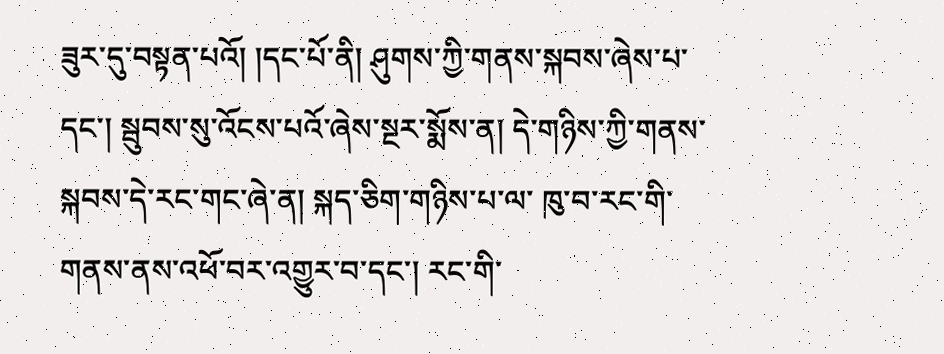ཟུར་དུ་བསྟན་པའོ། །དང་པོ་ནི། ཤུགས་ཀྱི་གནས་སྐབས་ཞེས་པ་དང་། སྦུབས་སུ་འོངས་པའོ་ཞེས་སྔར་སྨོས་ན། དེ་གཉིས་ཀྱི་གནས་སྐབས་དེ་རང་གང་ཞེ་ན། སྐད་ཅིག་གཉིས་པ་ལ་ ཁུ་བ་རང་གི་གནས་ནས་འཕོ་བར་འགྱུར་བ་དང་། རང་གི་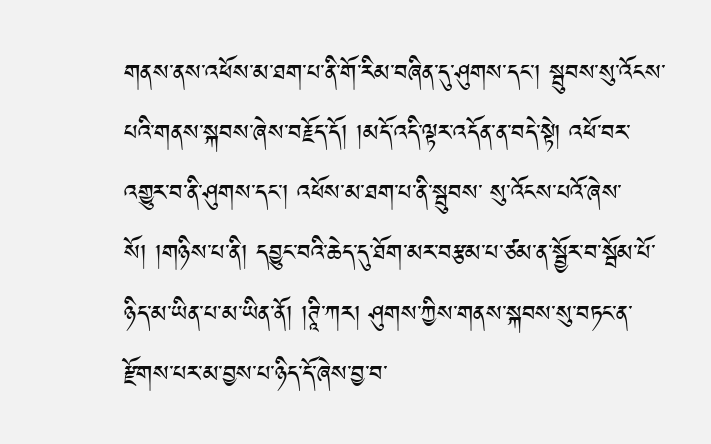གནས་ནས་འཕོས་མ་ཐག་པ་ནི་གོ་རིམ་བཞིན་དུ་ཤུགས་དང་། སྦུབས་སུ་འོངས་པའི་གནས་སྐབས་ཞེས་བརྗོད་དོ། །མདོ་འདི་ལྟར་འདོན་ན་བདེ་སྟེ། འཕོ་བར་འགྱུར་བ་ནི་ཤུགས་དང་། འཕོས་མ་ཐག་པ་ནི་སྦུབས་ སུ་འོངས་པའོ་ཞེས་སོ། །གཉིས་པ་ནི། དབྱུང་བའི་ཆེད་དུ་ཐོག་མར་བརྩམ་པ་ཙམ་ན་སྦྱོར་བ་སྦོམ་པོ་ཉིད་མ་ཡིན་པ་མ་ཡིན་ནོ། །ཊཱི་ཀར། ཤུགས་ཀྱིས་གནས་སྐབས་སུ་བཏང་ན་རྫོགས་པར་མ་བྱས་པ་ཉིད་དོ་ཞེས་བྱ་བ་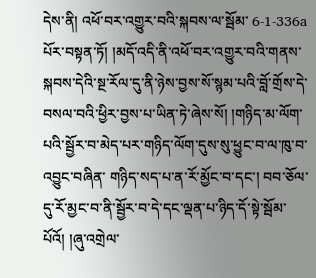དེས་ནི། འཕོ་བར་འགྱུར་བའི་སྐབས་ལ་སྦོམ་ 6-1-336a པོར་བསྟན་ཏོ། །མདོ་འདི་ནི་འཕོ་བར་འགྱུར་བའི་གནས་སྐབས་དེའི་སྔ་རོལ་དུ་ནི་ཉེས་བྱས་སོ་སྙམ་པའི་བློ་གྲོས་དེ་བསལ་བའི་ཕྱིར་བྱས་པ་ཡིན་ཏེ་ཞེས་སོ། །གཉིད་མ་ལོག་པའི་སྦྱོར་བ་མེད་པར་གཉིད་ལོག་དུས་སུ་ཕྱུང་བ་ལ་ཁུ་བ་འབྱུང་བཞིན་ གཉིད་སད་པ་ན་རོ་མྱོང་བ་དང་། བབ་ཅོལ་དུ་རོ་མྱང་བ་ནི་སྦྱོར་བ་དེ་དང་ལྡན་པ་ཉིད་དོ་སྟེ་སྦོམ་པོའོ། །ཞུ་འགྲེལ་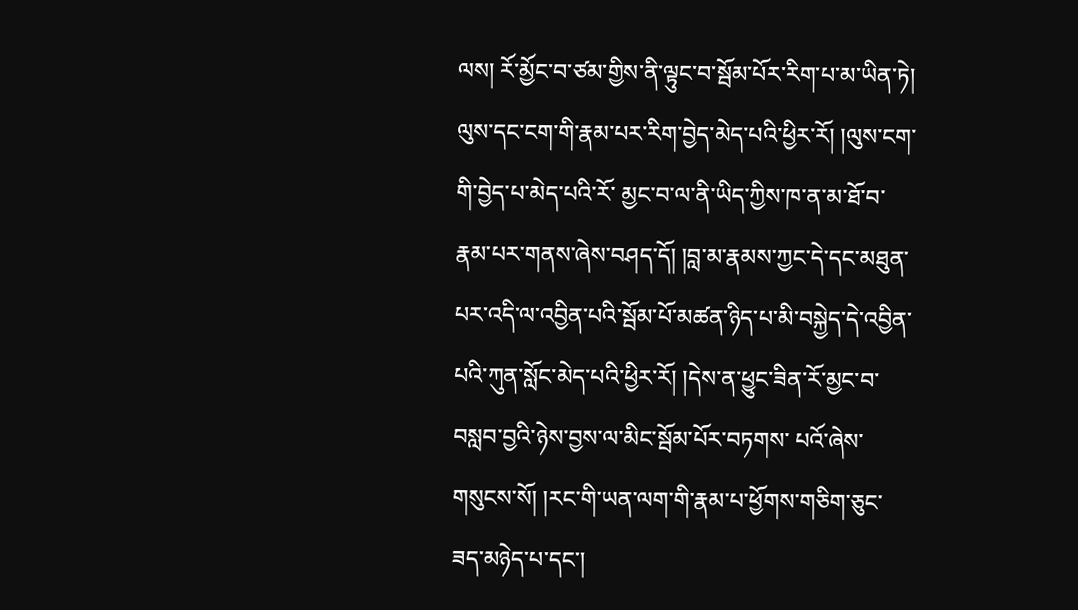ལས། རོ་མྱོང་བ་ཙམ་གྱིས་ནི་ལྟུང་བ་སྦོམ་པོར་རིག་པ་མ་ཡིན་ཏེ། ལུས་དང་ངག་གི་རྣམ་པར་རིག་བྱེད་མེད་པའི་ཕྱིར་རོ། །ལུས་ངག་གི་བྱེད་པ་མེད་པའི་རོ་ མྱང་བ་ལ་ནི་ཡིད་ཀྱིས་ཁ་ན་མ་ཐོ་བ་རྣམ་པར་གནས་ཞེས་བཤད་དོ། །བླ་མ་རྣམས་ཀྱང་དེ་དང་མཐུན་པར་འདི་ལ་འབྱིན་པའི་སྦོམ་པོ་མཚན་ཉིད་པ་མི་བསྐྱེད་དེ་འབྱིན་པའི་ཀུན་སློང་མེད་པའི་ཕྱིར་རོ། །དེས་ན་ཕྱུང་ཟིན་རོ་མྱང་བ་བསླབ་བྱའི་ཉེས་བྱས་ལ་མིང་སྦོམ་པོར་བཏགས་ པའོ་ཞེས་གསུངས་སོ། །རང་གི་ཡན་ལག་གི་རྣམ་པ་ཕྱོགས་གཅིག་ཅུང་ཟད་མཉེད་པ་དང་།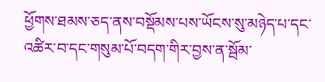ཕྱོགས་ཐམས་ཅད་ནས་བསྡོམས་པས་ཡོངས་སུ་མཉེད་པ་དང་འཚིར་བ་དང་གསུམ་པོ་བདག་གིར་བྱས་ན་སྦོམ་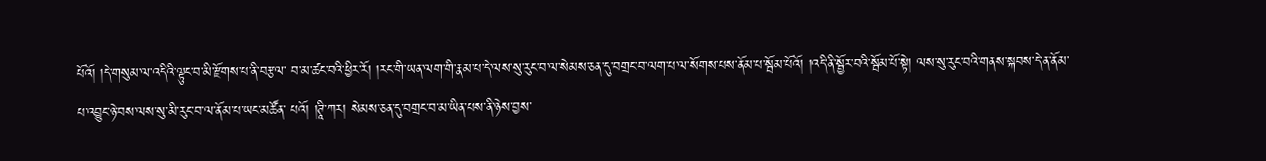པོའོ། །དེ་གསུམ་ལ་འདིའི་ལྟུང་བ་མི་རྫོགས་པ་ནི་བརྩལ་ བ་མ་ཚང་བའི་ཕྱིར་རོ། །རང་གི་ཡན་ལག་གི་རྣམ་པ་དེ་ལས་སུ་རུང་བ་ལ་སེམས་ཅན་དུ་བགྲང་བ་ལག་པ་ལ་སོགས་པས་ནོམ་པ་སྦོམ་པོའོ། །འདི་ནི་སྦྱོར་བའི་སྦོམ་པོ་སྟེ། ལས་སུ་རུང་བའི་གནས་སྐབས་དེ་ན་ནོམ་པ་འབྱུང་ཉེ་བས་ལས་སུ་མི་རུང་བ་ལ་ནོམ་པ་ཡང་མཚོན་ པའོ། །ཊཱི་ཀར། སེམས་ཅན་དུ་བགྲང་བ་མ་ཡིན་པས་ནི་ཉེས་བྱས་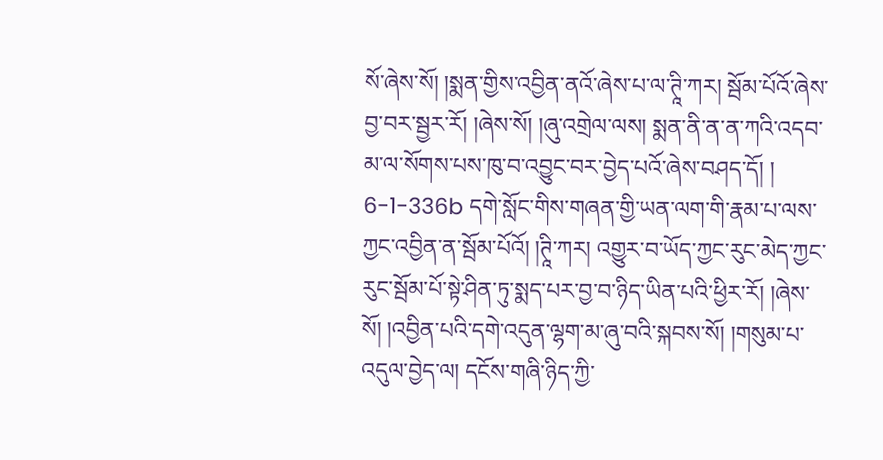སོ་ཞེས་སོ། །སྨན་གྱིས་འབྱིན་ནའོ་ཞེས་པ་ལ་ཊཱི་ཀར། སྦོམ་པོའོ་ཞེས་བྱ་བར་སྦྱར་རོ། །ཞེས་སོ། །ཞུ་འགྲེལ་ལས། སྨན་ནི་ན་ན་ཀའི་འདབ་མ་ལ་སོགས་པས་ཁུ་བ་འབྱུང་བར་བྱེད་པའོ་ཞེས་བཤད་དོ། ། 6-1-336b དགེ་སློང་གིས་གཞན་གྱི་ཡན་ལག་གི་རྣམ་པ་ལས་ཀྱང་འབྱིན་ན་སྦོམ་པོའོ། །ཊཱི་ཀར། འགྱུར་བ་ཡོད་ཀྱང་རུང་མེད་ཀྱང་རུང་སྦོམ་པོ་སྟེ་ཤིན་ཏུ་སྨད་པར་བྱ་བ་ཉིད་ཡིན་པའི་ཕྱིར་རོ། །ཞེས་སོ། །འབྱིན་པའི་དགེ་འདུན་ལྷག་མ་ཞུ་བའི་སྐབས་སོ། །གསུམ་པ་འདུལ་བྱེད་ལ། དངོས་གཞི་ཉིད་ཀྱི་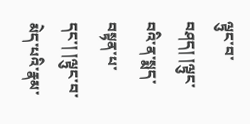ལྟུང་བ་བཤད། །ལྟུང་བའི་ན་སྨད་བསྟན་པ་དང་། །ལྟུང་བ་མེད་པའི་རྣམ་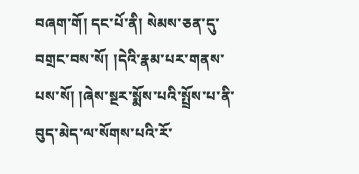བཞག་གོ། དང་པོ་ནི། སེམས་ཅན་དུ་བགྲང་བས་སོ། །དེའི་རྣམ་པར་གནས་པས་སོ། །ཞེས་སྔར་སྨོས་པའི་སྤྲོས་པ་ནི་བུད་མེད་ལ་སོགས་པའི་རོ་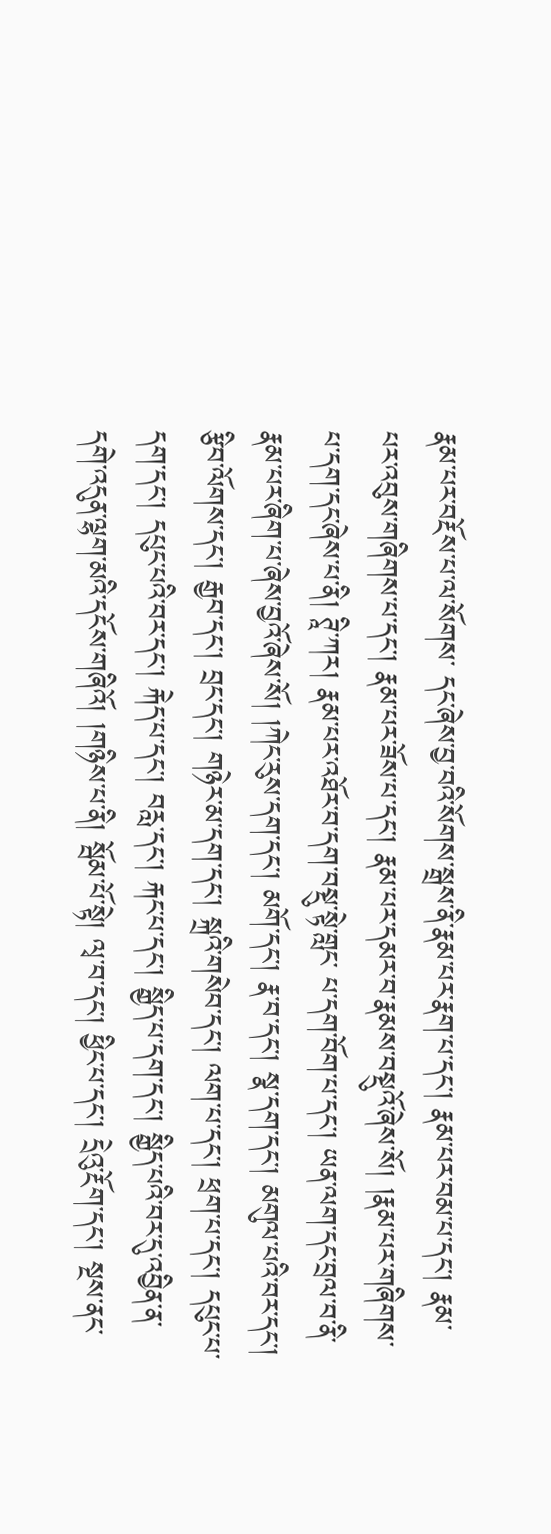རྣམ་པར་བརྔོས་པ་ལ་སོགས་ དང་ཞེས་བྱ་བའི་སོགས་སྒྲས་ནི་རྣམ་པར་རྣག་པ་དང་། རྣམ་པར་བམ་པ་དང་། རྣམ་པར་འབུས་གཞིགས་པ་དང་། རྣམ་པར་ཟོས་པ་དང་། རྣམ་པར་དམར་བ་རྣམས་བསྡུའོ་ཞེས་སོ། །རྣམ་པར་གཞིགས་པ་དག་དང་ཞེས་པ་ནི། ཊཱི་ཀར། རྣམ་པར་འཐོར་བ་དག་བསྡུ་སྟེ་གླང་ པ་དག་བོག་པ་དང་། ཡན་ལག་དང་བྲལ་བ་ནི་རྣམ་པར་ཞིག་པ་ཞེས་བྱའོ་ཞེས་སོ། །ཀེང་རུས་དག་དང་། མགོ་དང་། རྣ་བ་དང་། སྣ་དག་དང་། མགུལ་པའི་བར་དང་། རྩིབ་ལོགས་དང་། རྒྱབ་དང་། བྲང་དང་། གཉེར་མ་དག་དང་། སྐྲའི་གསེབ་དང་། ལག་པ་དང་། ཕྲག་པ་དང་། དཔུང་པ་དག་དང་། དཔུང་པའི་བར་དང་། རྐེད་པ་དང་། བརླ་དང་། རྐང་པ་དང་། སྒྱིད་པ་དག་དང་། སྒྱིད་པའི་བར་དུ་འབྱིན་ན་དགེ་འདུན་ལྷག་མའི་དངོས་གཞིའོ། །གཉིས་པ་ནི། སྦོམ་པོ་སྟེ། ལྭ་བ་དང་། ཕྱིང་པ་དང་། དྲེའུ་རྔོག་དང་། སྔས་ནང་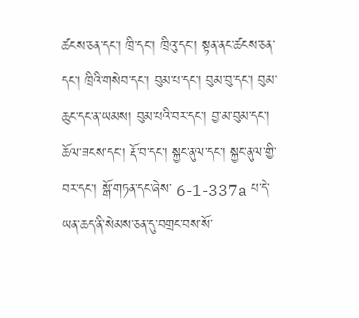ཚངས་ཅན་དང་། ཁྲི་དང་། ཁྲིའུ་དང་། སྟན་ནང་ཚངས་ཅན་དང་། ཁྲིའི་གསེབ་དང་། བུམ་པ་དང་། བུམ་བུ་དང་། བུམ་ཆུང་དང་ན་ཡམས། བུམ་པའི་བར་དང་། བྱ་མ་བུམ་དང་། ཆོལ་ཟངས་དང་། རྡོ་བ་དང་། སྐྱང་ནུལ་དང་། སྐྱང་ནུལ་གྱི་བར་དང་། སྒོ་གཏན་དང་ཞེས་ 6-1-337a པ་དེ་ཡན་ཆད་ནི་སེམས་ཅན་དུ་བགྲང་བས་སོ་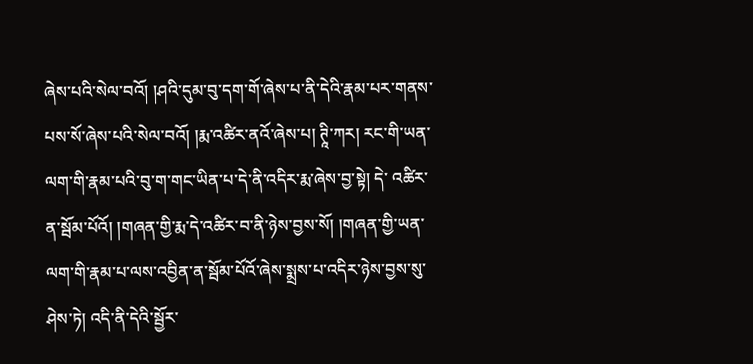ཞེས་པའི་སེལ་བའོ། །ཤའི་དུམ་བུ་དག་གོ་ཞེས་པ་ནི་དེའི་རྣམ་པར་གནས་པས་སོ་ཞེས་པའི་སེལ་བའོ། །རྨ་འཚིར་ནའོ་ཞེས་པ། ཊཱི་ཀར། རང་གི་ཡན་ལག་གི་རྣམ་པའི་བུ་ག་གང་ཡིན་པ་དེ་ནི་འདིར་རྨ་ཞེས་བྱ་སྟེ། དེ་ འཚིར་ན་སྦོམ་པོའོ། །གཞན་གྱི་རྨ་དེ་འཚིར་བ་ནི་ཉེས་བྱས་སོ། །གཞན་གྱི་ཡན་ལག་གི་རྣམ་པ་ལས་འབྱིན་ན་སྦོམ་པོའོ་ཞེས་སྨྲས་པ་འདིར་ཉེས་བྱས་སུ་ཤེས་ཏེ། འདི་ནི་དེའི་སྦྱོར་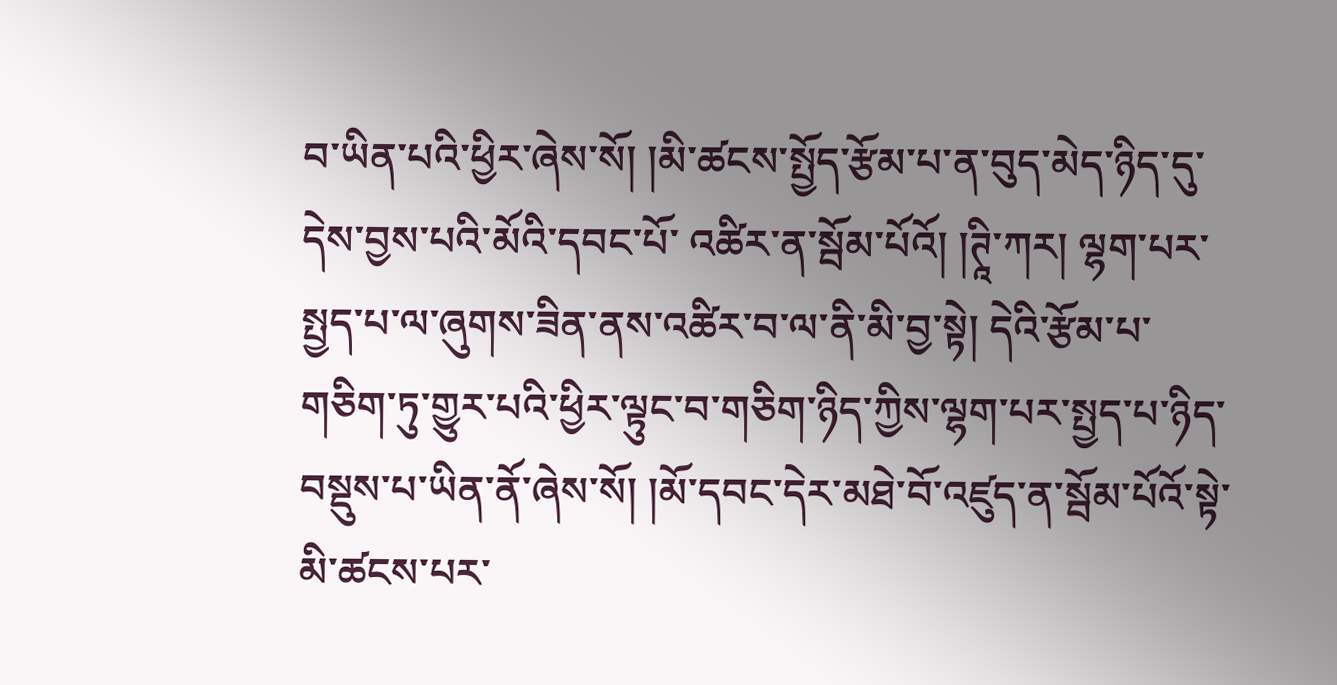བ་ཡིན་པའི་ཕྱིར་ཞེས་སོ། །མི་ཚངས་སྤྱོད་རྩོམ་པ་ན་བུད་མེད་ཉིད་དུ་དེས་བྱས་པའི་མོའི་དབང་པོ་ འཚིར་ན་སྦོམ་པོའོ། །ཊཱི་ཀར། ལྷག་པར་སྤྱད་པ་ལ་ཞུགས་ཟིན་ནས་འཚིར་བ་ལ་ནི་མི་བྱ་སྟེ། དེའི་རྩོམ་པ་གཅིག་ཏུ་གྱུར་པའི་ཕྱིར་ལྟུང་བ་གཅིག་ཉིད་ཀྱིས་ལྷག་པར་སྤྱད་པ་ཉིད་བསྡུས་པ་ཡིན་ནོ་ཞེས་སོ། །མོ་དབང་དེར་མཐེ་བོ་འཛུད་ན་སྦོམ་པོའོ་སྟེ་མི་ཚངས་པར་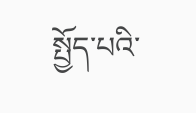སྤྱོད་པའི་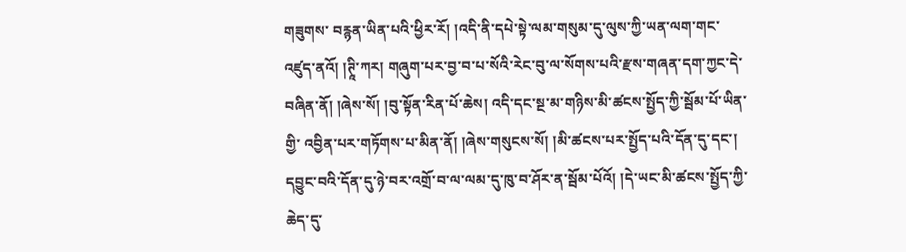གཟུགས་ བརྙན་ཡིན་པའི་ཕྱིར་རོ། །འདི་ནི་དཔེ་སྟེ་ལམ་གསུམ་དུ་ལུས་ཀྱི་ཡན་ལག་གང་འཛུད་ནའོ། །ཊཱི་ཀར། གཞུག་པར་བྱ་བ་པ་སོའི་རེང་བུ་ལ་སོགས་པའི་རྫས་གཞན་དག་ཀྱང་དེ་བཞིན་ནོ། །ཞེས་སོ། །བུ་སྟོན་རིན་པོ་ཆེས། འདི་དང་སྔ་མ་གཉིས་མི་ཚངས་སྤྱོད་ཀྱི་སྦོམ་པོ་ཡིན་གྱི་ འབྱིན་པར་གཏོགས་པ་མིན་ནོ། །ཞེས་གསུངས་སོ། །མི་ཚངས་པར་སྤྱོད་པའི་དོན་དུ་དང་། དབྱུང་བའི་དོན་དུ་ཉེ་བར་འགྲོ་བ་ལ་ལམ་དུ་ཁུ་བ་ཤོར་ན་སྦོམ་པོའོ། །དེ་ཡང་མི་ཚངས་སྤྱོད་ཀྱི་ཆེད་དུ་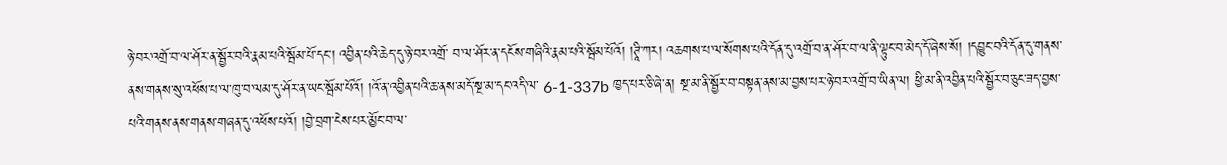ཉེ་བར་འགྲོ་བ་ལ་ཤོར་ན་སྦྱོར་བའི་རྣམ་པའི་སྦོམ་པོ་དང་། འབྱིན་པའི་ཆེད་དུ་ཉེ་བར་འགྲོ་ བ་ལ་ཤོར་ན་དངོས་གཞིའི་རྣམ་པའི་སྦོམ་པོའོ། །ཊཱི་ཀར། འཆགས་པ་ལ་སོགས་པའི་དོན་དུ་འགྲོ་བ་ན་ཤོར་བ་ལ་ནི་ལྟུང་བ་མེད་དོ་ཞེས་སོ། །དབྱུང་བའི་དོན་དུ་གནས་ནས་གནས་སུ་འཕོས་པ་ལ་ཁུ་བ་ལམ་དུ་ཤོར་ན་ཡང་སྦོམ་པོའོ། །འོ་ན་འབྱིན་པའི་ཆ་ནས་མདོ་སྔ་མ་དང་འདི་ལ་ 6-1-337b ཁྱད་པར་ཅི་ཞེ་ན། སྔ་མ་ནི་སྦྱོར་བ་བསྟན་ནས་མ་བྱས་པར་ཉེ་བར་འགྲོ་བ་ཡིན་ལ། ཕྱི་མ་ནི་འབྱིན་པའི་སྦྱོར་བ་ཅུང་ཟད་བྱས་པའི་གནས་ནས་གནས་གཞན་དུ་འཕོས་པའོ། །བྱེ་བྲག་ངེས་པར་མྱོང་བ་ལ་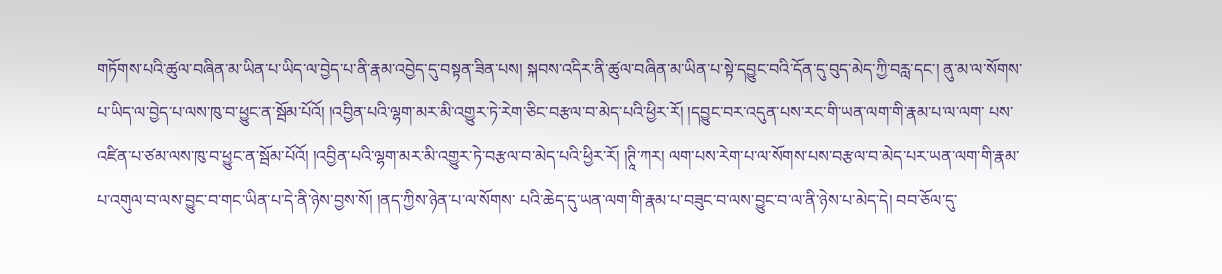གཏོགས་པའི་ཚུལ་བཞིན་མ་ཡིན་པ་ཡིད་ལ་བྱེད་པ་ནི་རྣམ་འབྱེད་དུ་བསྟན་ཟིན་པས། སྐབས་འདིར་ནི་ཚུལ་བཞིན་མ་ཡིན་པ་སྟེ་དབྱུང་བའི་དོན་དུ་བུད་མེད་ཀྱི་བརླ་དང་། ནུ་མ་ལ་སོགས་པ་ཡིད་ལ་བྱེད་པ་ལས་ཁུ་བ་ཕྱུང་ན་སྦོམ་པོའོ། །འབྱིན་པའི་ལྷག་མར་མི་འགྱུར་ཏེ་རེག་ཅིང་བརྩལ་བ་མེད་པའི་ཕྱིར་རོ། །དབྱུང་བར་འདུན་པས་རང་གི་ཡན་ལག་གི་རྣམ་པ་ལ་ལག་ པས་འཛིན་པ་ཙམ་ལས་ཁུ་བ་ཕྱུང་ན་སྦོམ་པོའོ། །འབྱིན་པའི་ལྷག་མར་མི་འགྱུར་ཏེ་བརྩལ་བ་མེད་པའི་ཕྱིར་རོ། །ཊཱི་ཀར། ལག་པས་རེག་པ་ལ་སོགས་པས་བརྩལ་བ་མེད་པར་ཡན་ལག་གི་རྣམ་པ་འགུལ་བ་ལས་བྱུང་བ་གང་ཡིན་པ་དེ་ནི་ཉེས་བྱས་སོ། །ནད་ཀྱིས་ཉེན་པ་ལ་སོགས་ པའི་ཆེད་དུ་ཡན་ལག་གི་རྣམ་པ་བཟུང་བ་ལས་བྱུང་བ་ལ་ནི་ཉེས་པ་མེད་དེ། བབ་ཅོལ་དུ་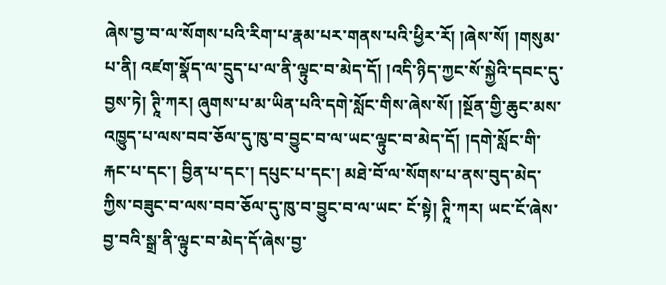ཞེས་བྱ་བ་ལ་སོགས་པའི་རིག་པ་རྣམ་པར་གནས་པའི་ཕྱིར་རོ། །ཞེས་སོ། །གསུམ་པ་ནི། འཛག་སྣོད་ལ་དྲུད་པ་ལ་ནི་ལྟུང་བ་མེད་དོ། །འདི་ཉིད་ཀྱང་སོ་སྐྱེའི་དབང་དུ་བྱས་ཏེ། ཊཱི་ཀར། ཞུགས་པ་མ་ཡིན་པའི་དགེ་སློང་གིས་ཞེས་སོ། །སྔོན་གྱི་ཆུང་མས་འཁྱུད་པ་ལས་བབ་ཅོལ་དུ་ཁུ་བ་བྱུང་བ་ལ་ཡང་ལྟུང་བ་མེད་དོ། །དགེ་སློང་གི་རྐང་པ་དང་། བྱིན་པ་དང་། དཔུང་པ་དང་། མཐེ་བོ་ལ་སོགས་པ་ནས་བུད་མེད་ཀྱིས་བཟུང་བ་ལས་བབ་ཅོལ་དུ་ཁུ་བ་བྱུང་བ་ལ་ཡང་ ངོ་སྟེ། ཊཱི་ཀར། ཡང་ངོ་ཞེས་བྱ་བའི་སྒྲ་ནི་ལྟུང་བ་མེད་དོ་ཞེས་བྱ་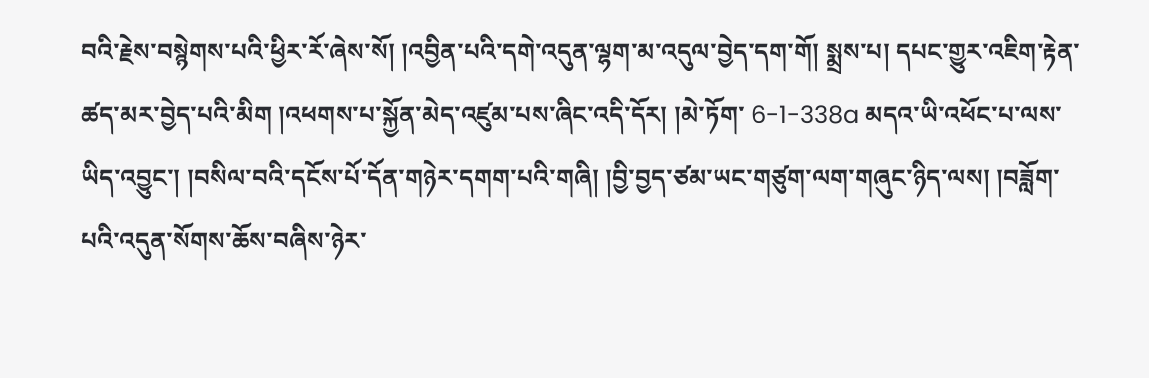བའི་རྗེས་བསྙེགས་པའི་ཕྱིར་རོ་ཞེས་སོ། །འབྱིན་པའི་དགེ་འདུན་ལྷག་མ་འདུལ་བྱེད་དག་གོ། སྨྲས་པ། དཔང་གྱུར་འཇིག་རྟེན་ཚད་མར་བྱེད་པའི་མིག །འཕགས་པ་སྐྱོན་མེད་འཛུམ་པས་ཞིང་འདི་དོར། །མེ་ཏོག་ 6-1-338a མདའ་ཡི་འཕོང་པ་ལས་ཡིད་འབྱུང་། །བསིལ་བའི་དངོས་པོ་དོན་གཉེར་དགག་པའི་གཞི། །བྱི་བྱད་ཙམ་ཡང་གཙུག་ལག་གཞུང་ཉིད་ལས། །བཟློག་པའི་འདུན་སོགས་ཆོས་བཞིས་ཉེར་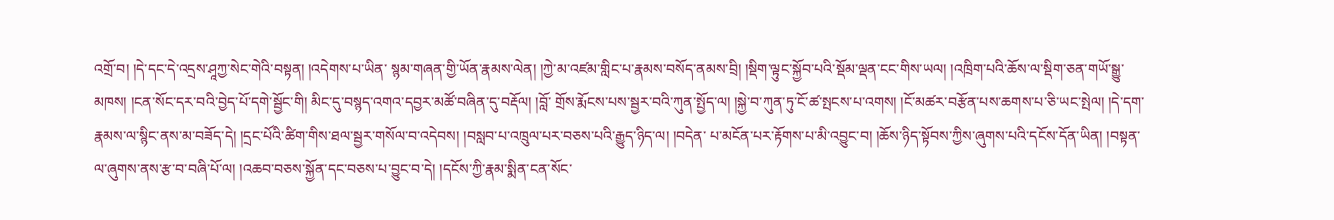འགྲོ་བ། །དེ་དང་དེ་འདྲས་ཤཱཀྱ་སེང་གེའི་བསྟན། །འདེགས་པ་ཡིན་ སྙམ་གཞན་གྱི་ཡོན་རྣམས་ལེན། །ཀྱེ་མ་འཛམ་གླིང་པ་རྣམས་བསོད་ནམས་བྲི། །སྡིག་ལྟུང་སྐྱོབ་པའི་སྡོམ་ལྡན་ངང་གིས་ཡལ། །འཁྲིག་པའི་ཆོས་ལ་སྡིག་ཅན་གཡོ་སྒྱུ་མཁས། །ངན་སོང་དར་བའི་བྱེད་པོ་དགེ་སྦྱོང་གི། མིང་དུ་བསྙད་འགའ་དབྱར་མཚོ་བཞིན་དུ་བརྡོལ། །བློ་ གྲོས་རྨོངས་པས་སྦྱར་བའི་ཀུན་སྤྱོད་ལ། །སྐྱེ་བ་ཀུན་ཏུ་ངོ་ཚ་སྤངས་པ་འགས། །ངོ་མཚར་བརྩོན་པས་ཆགས་པ་ཅི་ཡང་སྤེལ། །དེ་དག་རྣམས་ལ་སྙིང་ནས་མ་བཟོད་དེ། །དྲང་པོའི་ཚིག་གིས་ཐལ་སྦྱར་གསོལ་བ་འདེབས། །བསླབ་པ་འཁྲུལ་པར་བཅས་པའི་རྒྱུད་ཉིད་ལ། །བདེན་ པ་མངོན་པར་རྟོགས་པ་མི་འབྱུང་བ། །ཆོས་ཉིད་སྟོབས་ཀྱིས་ཞུགས་པའི་དངོས་དོན་ཡིན། །བསྟན་ལ་ཞུགས་ནས་རྩ་བ་བཞི་པོ་ལ། །འཆབ་བཅས་སྐྱོན་དང་བཅས་པ་བྱུང་བ་དེ། །དངོས་ཀྱི་རྣམ་སྨིན་ངན་སོང་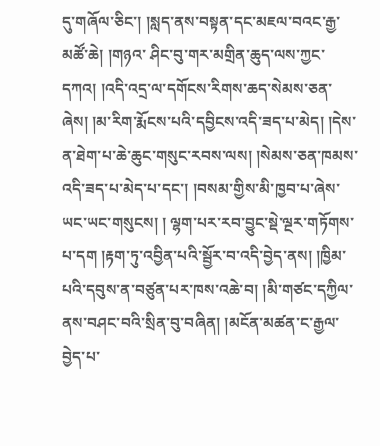དུ་གཞོལ་ཅིང་། །སླད་ནས་བསྟན་དང་མཇལ་བའང་རྒྱ་མཚོ་ཆེ། །གཉའ་ ཤིང་བུ་གར་མགྲིན་ཆུད་ལས་ཀྱང་དཀའ། །འདི་འདྲ་ལ་དགོངས་རིགས་ཆད་སེམས་ཅན་ཞེས། །མ་རིག་རྨོངས་པའི་དབྱིངས་འདི་ཟད་པ་མེད། །དེས་ན་ཐེག་པ་ཆེ་ཆུང་གསུང་རབས་ལས། །སེམས་ཅན་ཁམས་འདི་ཟད་པ་མེད་པ་དང་། །བསམ་གྱིས་མི་ཁྱབ་པ་ཞེས་ཡང་ཡང་གསུངས། ། ལྷག་པར་རབ་བྱུང་སྡེ་ལྔར་གཏོགས་པ་དག །རྟག་ཏུ་འབྱིན་པའི་སྦྱོར་བ་འདི་བྱེད་ནས། །ཁྱིམ་པའི་དབུས་ན་བཙུན་པར་ཁས་འཆེ་བ། །མི་གཙང་དཀྱིལ་ནས་བཤང་བའི་སྲིན་བུ་བཞིན། །མངོན་མཚན་ང་རྒྱལ་བྱེད་པ་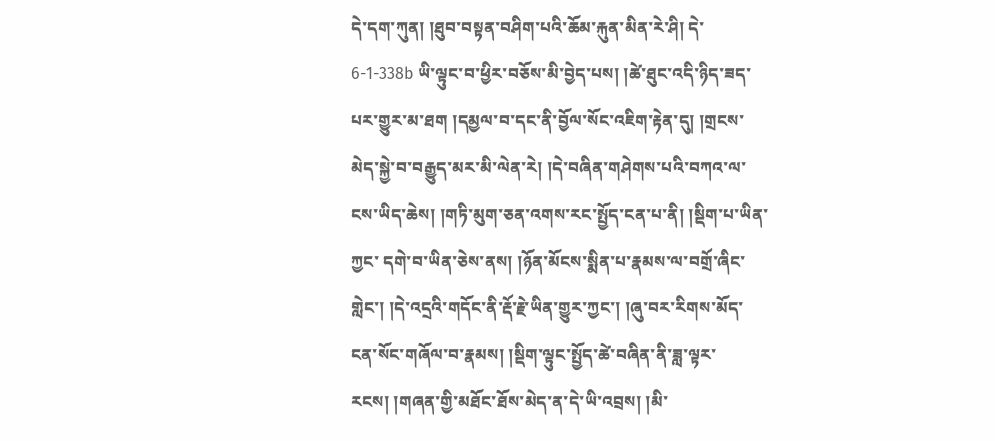དེ་དག་ཀུན། །ཐུབ་བསྟན་བཤིག་པའི་ཆོམ་རྐུན་མིན་རེ་ཤི། དེ་ 6-1-338b ཡི་ལྟུང་བ་ཕྱིར་བཅོས་མི་བྱེད་པས། །ཚེ་ཐུང་འདི་ཉིད་ཟད་པར་གྱུར་མ་ཐག །དམྱལ་བ་དང་ནི་བྱོལ་སོང་འཇིག་རྟེན་དུ། །གྲངས་མེད་སྐྱེ་བ་བརྒྱུད་མར་མི་ལེན་རེ། །དེ་བཞིན་གཤེགས་པའི་བཀའ་ལ་ངས་ཡིད་ཆེས། །གཏི་མུག་ཅན་འགས་རང་སྤྱོད་ངན་པ་ནི། །སྡིག་པ་ཡིན་ཀྱང་ དགེ་བ་ཡིན་ཅེས་ནས། །ཉོན་མོངས་སྨིན་པ་རྣམས་ལ་བགྲོ་ཞིང་གླེང་། །དེ་འདྲའི་གདོང་ནི་རྡོ་རྗེ་ཡིན་གྱུར་ཀྱང་། །ཞུ་བར་རིགས་མོད་ངན་སོང་གཞོལ་བ་རྣམས། །སྡིག་ལྟུང་སྤྱོད་ཚེ་བཞིན་ནི་ཟླ་ལྟར་རངས། །གཞན་གྱི་མཐོང་ཐོས་མེད་ན་དེ་ཡི་འབྲས། །མི་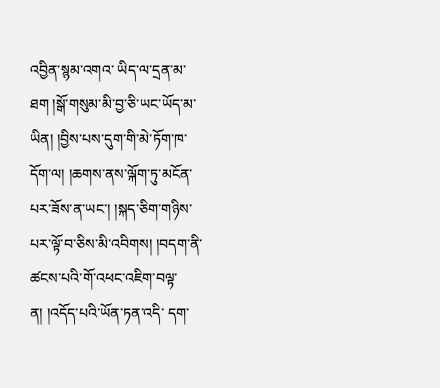འབྱིན་སྙམ་འགའ་ ཡིད་ལ་དྲན་མ་ཐག །སྒོ་གསུམ་མི་བྱ་ཅི་ཡང་ཡོད་མ་ཡིན། །བྱིས་པས་དུག་གི་མེ་ཏོག་ཁ་དོག་ལ། །ཆགས་ནས་ལྐོག་ཏུ་མངོན་པར་ཟོས་ན་ཡང་། །སྐད་ཅིག་གཉིས་པར་ལྟོ་བ་ཅིས་མི་འབིགས། །བདག་ནི་ཚངས་པའི་གོ་འཕང་འཇིག་བལྟ་ན། །འདོད་པའི་ཡོན་ཏན་འདི་ དག་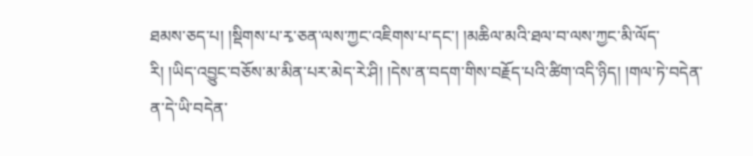ཐམས་ཅད་པ། །སྡིགས་པ་རྭ་ཅན་ལས་ཀྱང་འཇིགས་པ་དང་། །མཆིལ་མའི་ཐལ་བ་ལས་ཀྱང་མི་ལོད་རི། །ཡིད་འབྱུང་བཅོས་མ་མིན་པར་མེད་རེ་ཤི། །དེས་ན་བདག་གིས་བརྗོད་པའི་ཚིག་འདི་ཉིད། །གལ་ཏེ་བདེན་ན་དེ་ཡི་བདེན་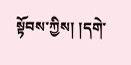སྟོབས་ཀྱིས། །དགེ་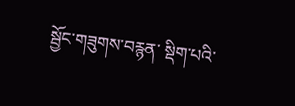སྦྱོང་གཟུགས་བརྙན་ སྡིག་པའི་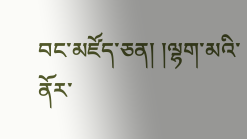བང་མཛོད་ཅན། །ལྷག་མའི་ནོར་